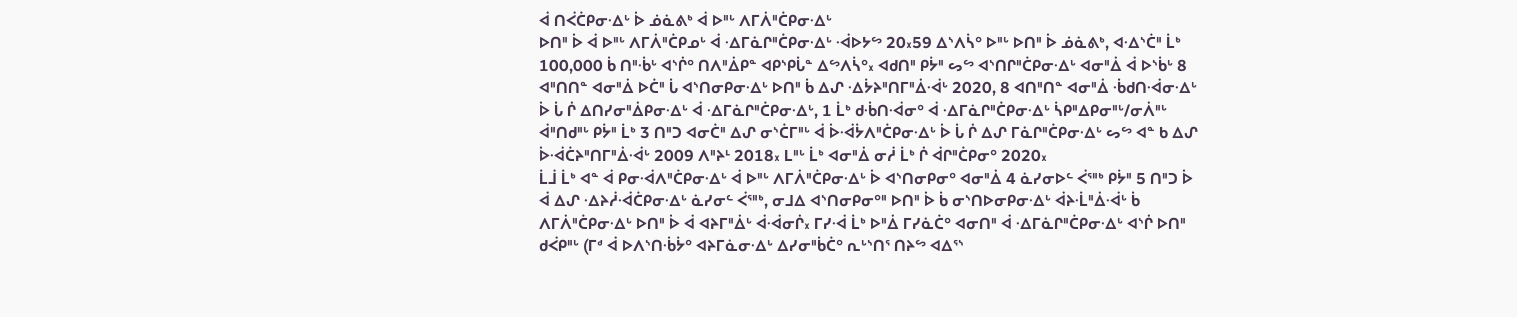ᐋ ᑎᐹᑖᑭᓂᐧᐃᒡ ᐆ ᓅᓈᕕᒃ ᐋ ᐅᐦᒡ ᐱᒥᐲᐦᑖᑭᓂᐧᐃᒡ
ᐅᑎᐦ ᐆ ᐋ ᐅᐦᒡ ᐱᒥᐲᐦᑖᑭᓄᒡ ᐋ ᐧᐃᒥᓈᒋᐦᑖᑭᓂᐧᐃᒡ ᐧᐋᐅᔭᔥ 20᙮59 ᐃᔅᐱᓵᐤ ᐅᐦᒡ ᐅᑎᐦ ᐆ ᓅᓈᕕᒃ, ᐊᐧᐃᔅᑖᐦ ᒫᒃ 100,000 ᑳ ᑎᐦᐧᑳᒡ ᐊᔅᒌᐤ ᑎᐱᐦᐄᑭᓐ ᐊᑭᔅᑭᒑᓐ ᐃᔥᐱᓵᐤ᙮ ᐊᑯᑎᐦ ᑭᔮᐦ ᔕᔥ ᐊᔅᑎᒋᐦᑖᑭᓂᐧᐃᒡ ᐊᓂᐦᐄ ᐋ ᐅᔅᑳᒡ 8 ᐊᐦᑎᑎᓐ ᐊᓂᐦᐄ ᐅᑖᐦ ᒑ ᐊᔅᑎᓂᑭᓂᐧᐃᒡ ᐅᑎᐦ ᑳ ᐃᔑ ᐧᐃᔮᔨᐦᑎᒥᐦᐄᐧᐋᒡ 2020, 8 ᐊᑎᐦᑎᓐ ᐊᓂᐦᐄ ᐧᑳᑯᑎᐧᐋᓂᐧᐃᒡ ᐆ ᒑ ᒌ ᐃᑎᓯᓂᐦᐄᑭᓂᐧᐃᒡ ᐋ ᐧᐃᒥᓈᒋᐦᑖᑭᓂᐧᐃᒡ, 1 ᒫᒃ ᑯᐧᑳᑎᐧᐋᓂᐤ ᐋ ᐧᐃᒥᓈᒋᐦᑖᑭᓂᐧᐃᒡ ᓵᑭᐦᐃᑭᓂᐦᒡ/ᓂᐲᐦᒡ ᐋᐦᑎᑯᐦᒡ ᑭᔮᐦ ᒫᒃ 3 ᑎᐦᑐ ᐊᓂᑖᐦ ᐃᔑ ᓂᔅᑖᒥᐦᒡ ᐋ ᐆᐧᐋᔮᐱᐦᑖᑭᓂᐧᐃᒡ ᐆ ᒑ ᒌ ᐃᔑ ᒥᓈᒋᐦᑖᑭᓂᐧᐃᒡ ᔕᔥ ᐊᓐ ᑲ ᐃᔑ ᐆᐧᐋᑖᔨᐦᑎᒥᐦᐄᐧᐋᒡ 2009 ᐱᐦᔨᒻ 2018᙮ ᒪᐦᒡ ᒫᒃ ᐊᓂᐦᐄ ᓂᓲ ᒫᒃ ᒌ ᐋᒋᐦᑖᑭᓂᐤ 2020᙮
ᒫᒨ ᒫᒃ ᐊᓐ ᐋ ᑭᓂᐧᐋᐱᐦᑖᑭᓂᐧᐃᒡ ᐋ ᐅᐦᒡ ᐱᒥᐲᐦᑖᑭᓂᐧᐃᒡ ᐆ ᐊᔅᑎᓂᑭᓂᐤ ᐊᓂᐦᐄ 4 ᓈᓯᓂᐅᓪ ᐹᕐᐦᒃ ᑭᔮᐦ 5 ᑎᐦᑐ ᐆ ᐋ ᐃᔑ ᐧᐃᔨᓲᐧᐋᑖᑭᓂᐧᐃᒡ ᓈᓯᓂᓪ ᐹᕐᐦᒃ, ᓂᒧᐃ ᐊᔅᑎᓂᑭᓂᐤᐦ ᐅᑎᐦ ᐆ ᑳ ᓂᔅᑎᐅᓂᑭᓂᐧᐃᒡ ᐋᔨᐧᒫᐦᐄᐧᐋᒡ ᑳ ᐱᒥᐲᐦᑖᑭᓂᐧᐃᒡ ᐅᑎᐦ ᐆ ᐋ ᐊᔨᒥᐦᐄᒡ ᐋᐧᐋᓂᒌ᙮ ᒥᓯᐧᐋ ᒫᒃ ᐅᐦᐄ ᒥᓯᓈᑖᐤ ᐊᓂᑎᐦ ᐋ ᐧᐃᒥᓈᒋᐦᑖᑭᓂᐧᐃᒡ ᐊᔅᒌ ᐅᑎᐦ ᑯᐹᑭᐦᒡ (ᒥᒄ ᐋ ᐅᐱᔅᑎᐧᑳᔮᐤ ᐊᔨᒥᓈᓂᐧᐃᒡ ᐃᓯᓂᐦᑳᑖᐤ ᕆᒡᔅᑎᕐ ᑎᔨᔥ ᐊᐃᕐᔅ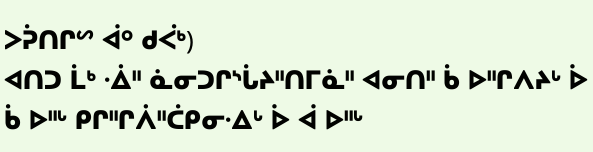ᐳᕉᑎᒋᔥ ᐋᐤ ᑯᐹᒃ)
ᐊᑎᑐ ᒫᒃ ᐧᐄᐦ ᓈᓂᑐᒋᔅᒑᔨᐦᑎᒥᓈᐦ ᐊᓂᑎᐦ ᑳ ᐅᐦᒋᐱᔨᒡ ᐆ ᑳ ᐅᐦᒡ ᑭᒋᐦᒋᐲᐦᑖᑭᓂᐧᐃᒡ ᐆ ᐋ ᐅᐦᒡ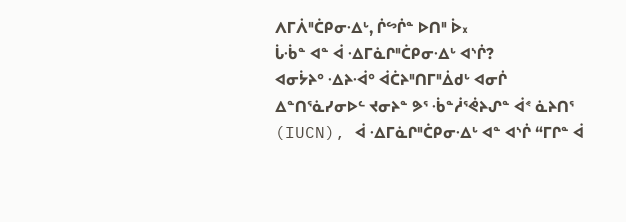ᐱᒥᐲᐦᑖᑭᓂᐧᐃᒡ, ᒌᔥᒌᓐ ᐅᑎᐦ ᐆ᙮
ᒑᐧᑳᓐ ᐊᓐ ᐋ ᐧᐃᒥᓈᒋᐦᑖᑭᓂᐧᐃᒡ ᐊᔅᒌ?
ᐊᓂᔮᔨᐤ ᐧᐃᔨᐧᐋᐤ ᐋᑖᔨᐦᑎᒥᐦᐄᑯᒡ ᐊᓂᒌ ᐃᓐᑎᕐᓈᓯᓂᐅᓪ ᔪᓂᔨᓐ ᕗᕐ ᐧᑳᓐᓲᕐᕚᔨᔑᓐ ᐋᕝ ᓈᔨᑎᕐ (IUCN), ᐋ ᐧᐃᒥᓈᒋᐦᑖᑭᓂᐧᐃᒡ ᐊᓐ ᐊᔅᒌ “ᒥᒋᓐ ᐋ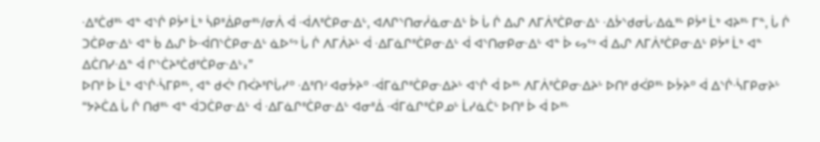ᐧᐃᐦᑖᑯᐦᒡ ᐊᓐ ᐊᔅᒌ ᑭᔮᐦ ᒫᒃ ᓵᑭᐦᐄᑭᓂᐦᒡ/ᓂᐲ ᐋ ᐧᐋᐱᐦᑖᑭᓂᐧᐃᒡ, ᐊᐱᒋᔅᑎᓂᓲᓈᓂᐧᐃᒡ ᐆ ᒑ ᒌ ᐃᔑ ᐱᒥᐲᐦᑖᑭᓂᐧᐃᒡ ᐧᐃᔮᔅᑯᓂᒑᐧᐃᓈᐦᒡ ᑭᔮᐦ ᒫᒃ ᐊᔨᐦᒡ ᒥᓐ, ᒑ ᒌ ᑐᑖᑭᓂᐧᐃᒡ ᐊᓐ ᑳ ᐃᔑ ᐆᐧᐋᑎᔅᑖᑭᓂᐧᐃᒡ ᓈᐅᔥ ᒑ ᒌ ᐱᒥᐲᔨᒡ ᐋ ᐧᐃᒥᓈᒋᐦᑖᑭᓂᐧᐃᒡ ᐋ ᐊᔅᑎᓂᑭᓂᐧᐃᒡ ᐊᓐ ᐆ ᔕᔥ ᐋ ᐃᔑ ᐱᒥᐲᐦᑖᑭᓂᐧᐃᒡ ᑭᔮᐦ ᒫᒃ ᐊᓐ ᐃᑖᑎᓯᐧᐃᓐ ᐋ ᒋᔅᑖᔨᐦᑖᑯᐦᑖᑭᓂᐧᐃᒡ᙮”
ᐅᑎᐦ ᐆ ᒫᒃ ᐊᔅᒌᐧᓵᒥᑭᐦᒡ, ᐊᓐ ᑯᐹᒃ ᑎᐹᔨᐦᒋᒑᓯᐤ ᐧᐃᐦᑎᒽ ᐊᓂᔮᔨᐤ ᐧᐋᒥᓈᒋᐦᑖᑭᓂᐧᐃᔨᒡ ᐊᔅᒌ ᐋ ᐅᐦᒡ ᐱᒥᐲᐦᑖᑭᓂᐧᐃᔨᒡ ᐅᑎᐦ ᑯᐹᑭᐦᒡ ᐅᔮᔨᐤ ᐋ ᐃᔅᒌᐧᓵᒥᑭᓂᔨᒡ “ᔭᔨᑖᐃ ᒑ ᒌ ᑎᑯᐦᒡ ᐊᓐ ᐋᑐᑖᑭᓂᐧᐃᒡ ᐋ ᐧᐃᒥᓈᒋᐦᑖᑭᓂᐧᐃᒡ ᐊᓂᐦᐄ ᐧᐋᒥᓈᒋᐦᑖᑭᓄᒡ ᒫᓯᓈᑖᒡ ᐅᑎᐦ ᐆ ᐋ ᐅᐦᒡ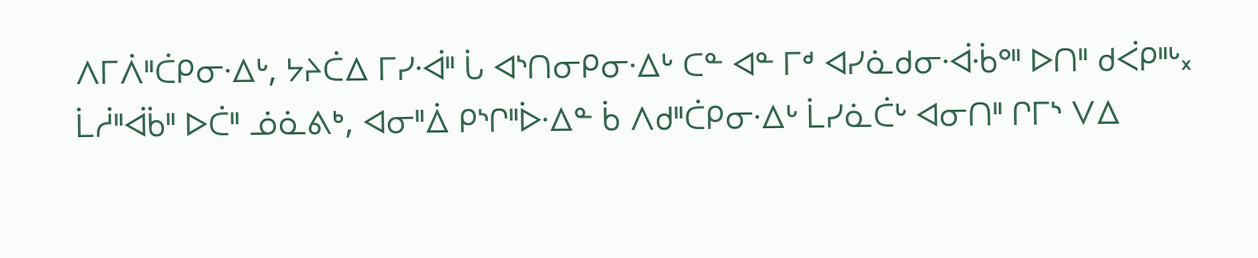ᐱᒥᐲᐦᑖᑭᓂᐧᐃᒡ, ᔭᔨᑖᐃ ᒥᓯᐧᐋᐦ ᒑ ᐊᔅᑎᓂᑭᓂᐧᐃᒡ ᑕᓐ ᐊᓐ ᒥᒄ ᐊᓯᓈᑯᓂᐧᐋᐧᑳᐤᐦ ᐅᑎᐦ ᑯᐹᑭᐦᒡ᙮
ᒫᓲᐦᐋᑳᐦ ᐅᑖᐦ ᓅᓈᕕᒃ, ᐊᓂᐦᐄ ᑭᔅᒋᐦᐆᐧᐃᓐ ᑳ ᐱᑯᐦᑖᑭᓂᐧᐃᒡ ᒫᓯᓈᑖᒡ ᐊᓂᑎᐦ ᒋᒥᔅ ᐯᐃ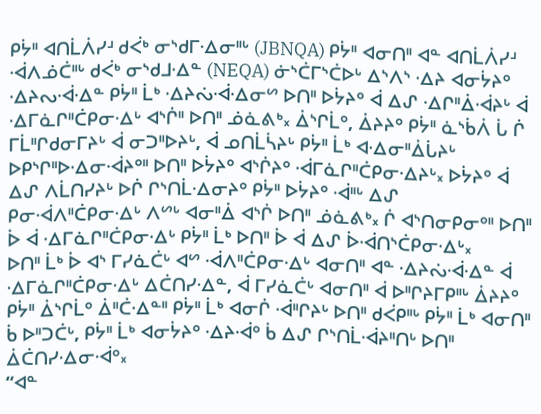ᑭᔮᐦ ᐊᑎᒫᐲᓯᒽ ᑯᐹᒃ ᓂᔅᑯᒥᐧᐃᓂᐦᒡ (JBNQA) ᑭᔮᐦ ᐊᓂᑎᐦ ᐊᓐ ᐊᑎᒫᐲᓯᒽ ᐧᐋᐱᓅᑖᐦᒡ ᑯᐹᒃ ᓂᔅᑯᒧᐧᐃᓐ (NEQA) ᓃᔅᑖᒥᔅᑖᐅᒡ ᐃᔅᐱᔅ ᐧᐃᔨ ᐊᓂᔮᔨᐤ ᐧᐃᔨᔓᐧᐋᐧᐃᓐ ᑭᔮᐦ ᒫᒃ ᐧᐃᔨᔔᐧᐋᐧᐃᓂᔥ ᐅᑎᐦ ᐅᔮᔨᐤ ᐋ ᐃᔑ ᐧᐃᒋᐦᐄᐧᐋᔨᒡ ᐋ ᐧᐃᒥᓈᒋᐦᑖᑭᓂᐧᐃᒡ ᐊᔅᒌᐦ ᐅᑎᐦ ᓅᓈᕕᒃ᙮ ᐄᔅᒋᒫᐤ, ᐄᔨᔨᐤ ᑭᔮᐦ ᓈᔅᑳᐲ ᒑ ᒌ ᒥᒫᐦᒋᑯᓂᒥᔨᒡ ᐋ ᓂᑐᐦᐅᔨᒡ, ᐋ ᓄᑎᒫᓵᔨᒡ ᑭᔮᐦ ᒫᒃ ᐊᐧᐃᓂᐦᐄᒑᔨᒡ ᐅᑭᔅᒋᐦᐅᐧᐃᓂᐧᐋᔨᐤᐦ ᐅᑎᐦ ᐅᔮᔨᐤ ᐊᔅᒌᔨᐤ ᐧᐋᒥᓈᒋᐦᑖᑭᓂᐧᐃᔨᒡ᙮ ᐅᔮᔨᐤ ᐋ ᐃᔑ ᐱᒫᑎᓯᔨᒡ ᐅᒌ ᒋᔅᑎᒫᐧᐃᓂᔨᐤ ᑭᔮᐦ ᐅᔮᔨᐤ ᐧᐋᐦᒡ ᐃᔑ ᑭᓂᐧᐋᐱᐦᑖᑭᓂᐧᐃᒡ ᐱᔥᒡ ᐊᓂᐦᐄ ᐊᔅᒌ ᐅᑎᐦ ᓅᓈᕕᒃ᙮ ᒌ ᐊᔅᑎᓂᑭᓂᐤᐦ ᐅᑎᐦ ᐆ ᐋ ᐧᐃᒥᓈᒋᐦᑖᑭᓂᐧᐃᒡ ᑭᔮᐦ ᒫᒃ ᐅᑎᐦ ᐆ ᐋ ᐃᔑ ᐆᐧᐋᑎᔅᑖᑭᓂᐧᐃᒡ᙮
ᐅᑎᐦ ᒫᒃ ᐆ ᐊᔅ ᒥᓯᓈᑖᒡ ᐊᔥ ᐧᐋᐱᐦᑖᑭᓂᐧᐃᒡ ᐊᓂᑎᐦ ᐊᓐ ᐧᐃᔨᔔᐧᐋᐧᐃᓐ ᐋ ᐧᐃᒥᓈᒋᐦᑖᑭᓂᐧᐃᒡ ᐃᑖᑎᓯᐧᐃᓐ, ᐋ ᒥᓯᓈᑖᒡ ᐊᓂᑎᐦ ᐋ ᐅᐦᒋᔨᒥᑭᐦᒡ ᐄᔨᔨᐤ ᑭᔮᐦ ᐄᔅᒋᒫᐤ ᐄᐦᑖᐧᐃᓐᐦ ᑭᔮᐦ ᒫᒃ ᐊᓂᒌ ᐧᐋᐦᒋᔨᒡ ᐅᑎᐦ ᑯᐹᑭᐦᒡ ᑭᔮᐦ ᒫᒃ ᐊᓂᑎᐦ ᑳ ᐅᐦᑐᑖᒡ, ᑭᔮᐦ ᒫᒃ ᐊᓂᔮᔨᐤ ᐧᐃᔨᐧᐋᐤ ᑳ ᐃᔑ ᒋᔅᑎᒫᐧᐋᔨᐦᑎᒡ ᐅᑎᐦ ᐄᑖᑎᓯᐧᐃᓂᐧᐋᐤ᙮
“ᐊᓐ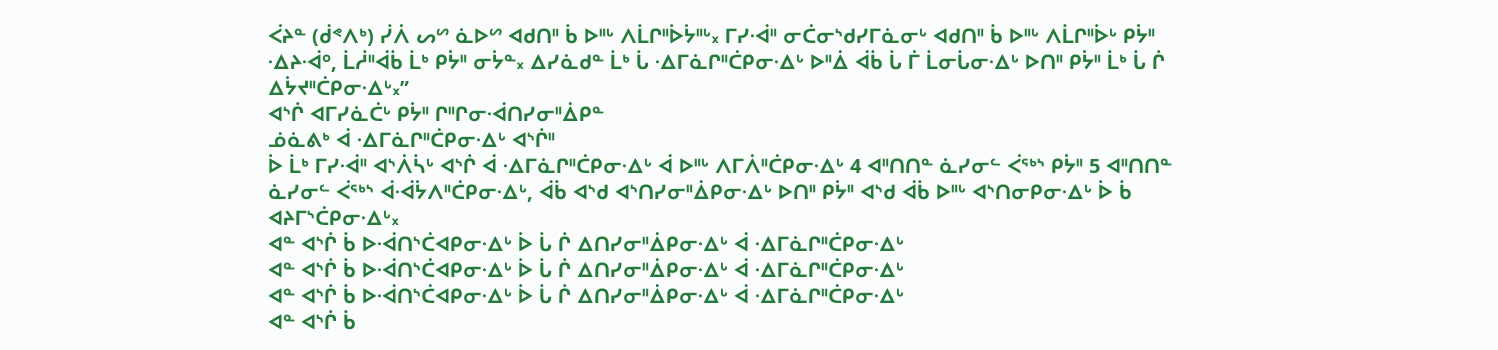ᐹᔨᓐ (ᑰᕝᐱᒃ) ᓰᐲ ᔕᔥ ᓈᐅᔥ ᐊᑯᑎᐦ ᑳ ᐅᐦᒡ ᐱᒫᒋᐦᐆᔮᐦᒡ᙮ ᒥᓯᐧᐋᐦ ᓂᑖᓂᔅᑯᓯᒥᓈᓂᒡ ᐊᑯᑎᐦ ᑳ ᐅᐦᒡ ᐱᒫᒋᐦᐆᒡ ᑭᔮᐦ ᐧᐃᔨᐧᐋᐤ, ᒫᓲᐦᐋᑳ ᒫᒃ ᑭᔮᐦ ᓂᔮᓐ᙮ ᐃᓯᓈᑯᓐ ᒫᒃ ᒑ ᐧᐃᒥᓈᒋᐦᑖᑭᓂᐧᐃᒡ ᐅᐦᐄ ᐋᑳ ᒑ ᒦ ᒫᓂᒑᓂᐧᐃᒡ ᐅᑎᐦ ᑭᔮᐦ ᒫᒃ ᒑ ᒌ ᐃᔮᔪᐦᑖᑭᓂᐧᐃᒡ᙮”
ᐊᔅᒌ ᐊᒥᓯᓈᑖᒡ ᑭᔮᐦ ᒋᐦᒋᓂᐧᐋᑎᓯᓂᐦᐄᑭᓐ
ᓅᓈᕕᒃ ᐋ ᐧᐃᒥᓈᒋᐦᑖᑭᓂᐧᐃᒡ ᐊᔅᒌᐦ
ᐆ ᒫᒃ ᒥᓯᐧᐋᐦ ᐊᔅᐲᓵᒡ ᐊᔅᒌ ᐋ ᐧᐃᒥᓈᒋᐦᑖᑭᓂᐧᐃᒡ ᐋ ᐅᐦᒡ ᐱᒥᐲᐦᑖᑭᓂᐧᐃᒡ 4 ᐊᐦᑎᑎᓐ ᓈᓯᓂᓪ ᐹᕐᒃᔅ ᑭᔮᐦ 5 ᐊᐦᑎᑎᓐ ᓈᓯᓂᓪ ᐹᕐᒃᔅ ᐋᐧᐋᔮᐱᐦᑖᑭᓂᐧᐃᒡ, ᐋᑳ ᐊᔅᑯ ᐊᔅᑎᓯᓂᐦᐄᑭᓂᐧᐃᒡ ᐅᑎᐦ ᑭᔮᐦ ᐊᔅᑯ ᐋᑳ ᐅᐦᒡ ᐊᔅᑎᓂᑭᓂᐧᐃᒡ ᐆ ᑳ ᐊᔨᒥᔅᑖᑭᓂᐧᐃᒡ᙮
ᐊᓐ ᐊᔅᒌ ᑳ ᐅᐧᐋᑎᔅᑖᐊᑭᓂᐧᐃᒡ ᐆ ᒑ ᒌ ᐃᑎᓯᓂᐦᐄᑭᓂᐧᐃᒡ ᐋ ᐧᐃᒥᓈᒋᐦᑖᑭᓂᐧᐃᒡ
ᐊᓐ ᐊᔅᒌ ᑳ ᐅᐧᐋᑎᔅᑖᐊᑭᓂᐧᐃᒡ ᐆ ᒑ ᒌ ᐃᑎᓯᓂᐦᐄᑭᓂᐧᐃᒡ ᐋ ᐧᐃᒥᓈᒋᐦᑖᑭᓂᐧᐃᒡ
ᐊᓐ ᐊᔅᒌ ᑳ ᐅᐧᐋᑎᔅᑖᐊᑭᓂᐧᐃᒡ ᐆ ᒑ ᒌ ᐃᑎᓯᓂᐦᐄᑭᓂᐧᐃᒡ ᐋ ᐧᐃᒥᓈᒋᐦᑖᑭᓂᐧᐃᒡ
ᐊᓐ ᐊᔅᒌ ᑳ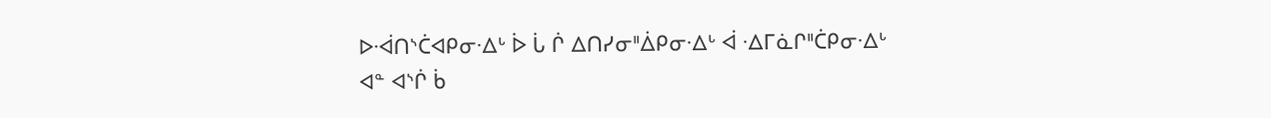ᐅᐧᐋᑎᔅᑖᐊᑭᓂᐧᐃᒡ ᐆ ᒑ ᒌ ᐃᑎᓯᓂᐦᐄᑭᓂᐧᐃᒡ ᐋ ᐧᐃᒥᓈᒋᐦᑖᑭᓂᐧᐃᒡ
ᐊᓐ ᐊᔅᒌ ᑳ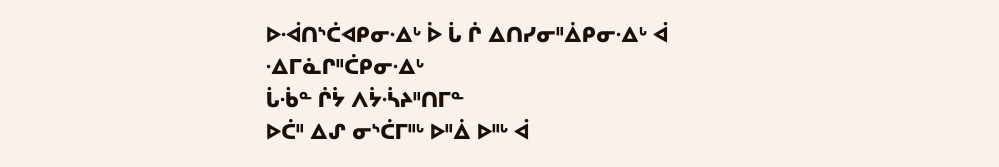ᐅᐧᐋᑎᔅᑖᐊᑭᓂᐧᐃᒡ ᐆ ᒑ ᒌ ᐃᑎᓯᓂᐦᐄᑭᓂᐧᐃᒡ ᐋ ᐧᐃᒥᓈᒋᐦᑖᑭᓂᐧᐃᒡ
ᒑᐧᑳᓐ ᒌᔮ ᐱᔮᐧᓵᔨᐦᑎᒥᓐ
ᐅᑖᐦ ᐃᔑ ᓂᔅᑖᒥᐦᒡ ᐅᐦᐄ ᐅᐦᒡ ᐋ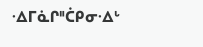ᐧᐃᒥᓈᒋᐦᑖᑭᓂᐧᐃᒡ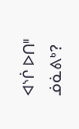ᐊᔅᒌ ᐅᑎᐦ ᓅᓈᕕᒃ?